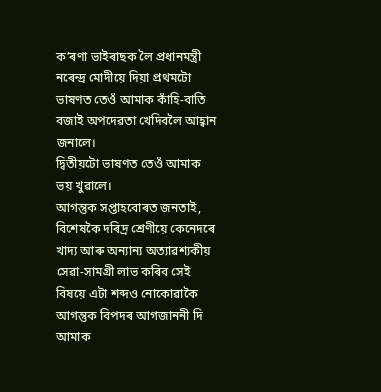ক’ৰণা ভাইৰাছক লৈ প্ৰধানমন্ত্ৰী নৰেন্দ্ৰ মোদীয়ে দিয়া প্ৰথমটো ভাষণত তেওঁ আমাক কাঁহি-বাতি বজাই অপদেৱতা খেদিবলৈ আহ্বান জনালে।
দ্বিতীয়টো ভাষণত তেওঁ আমাক ভয় খুৱালে।
আগন্তুক সপ্তাহবোৰত জনতাই, বিশেষকৈ দৰিদ্ৰ শ্ৰেণীয়ে কেনেদৰে খাদ্য আৰু অন্যান্য অত্যাৱশ্যকীয় সেৱা-সামগ্ৰী লাভ কৰিব সেই বিষয়ে এটা শব্দও নোকোৱাকৈ আগন্তুক বিপদৰ আগজাননী দি আমাক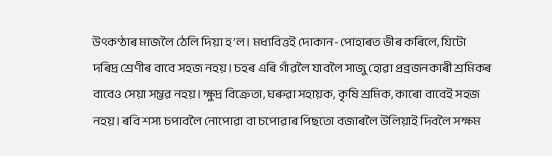উৎকণ্ঠাৰ মাজলৈ ঠেলি দিয়া হ’ল। মধ্যবিত্তই দোকান-পোহাৰত ভীৰ কৰিলে, যিটো দৰিদ্ৰ শ্ৰেণীৰ বাবে সহজ নহয়। চহৰ এৰি গাঁৱলৈ যাবলৈ সাজু হোৱা প্ৰব্ৰজনকাৰী শ্ৰমিকৰ বাবেও সেয়া সম্ভৱ নহয়। ক্ষুদ্ৰ বিক্ৰেতা, ঘৰুৱা সহায়ক, কৃষি শ্ৰমিক, কাৰো বাবেই সহজ নহয়। ৰবি শস্য চপাবলৈ নোপোৱা বা চপোৱাৰ পিছতো বজাৰলৈ উলিয়াই দিবলৈ সক্ষম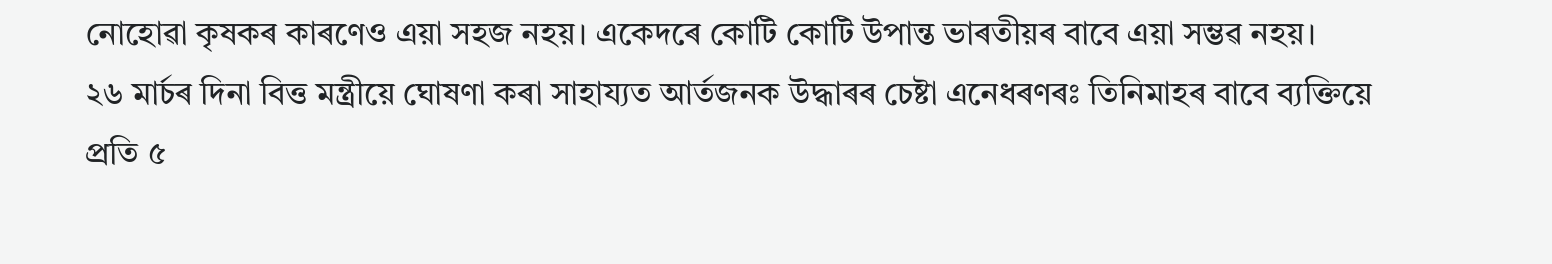নোহোৱা কৃষকৰ কাৰণেও এয়া সহজ নহয়। একেদৰে কোটি কোটি উপান্ত ভাৰতীয়ৰ বাবে এয়া সম্ভৱ নহয়।
২৬ মাৰ্চৰ দিনা বিত্ত মন্ত্ৰীয়ে ঘোষণা কৰা সাহায্যত আৰ্তজনক উদ্ধাৰৰ চেষ্টা এনেধৰণৰঃ তিনিমাহৰ বাবে ব্যক্তিয়ে প্ৰতি ৫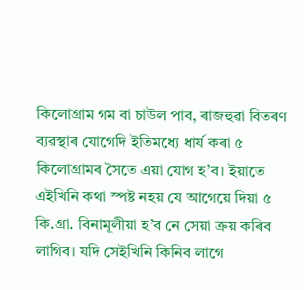কিলোগ্ৰাম গম বা চাউল পাব, ৰাজহুৱা বিতৰণ ব্যৱস্থাৰ যোগেদি ইতিমধ্যে ধাৰ্য কৰা ৫ কিলোগ্ৰামৰ সৈতে এয়া যোগ হ’ব। ইয়াতে এইখিনি কথা স্পষ্ট নহয় যে আগেয়ে দিয়া ৫ কি.গ্ৰা. বিনামূলীয়া হ’ব নে সেয়া ক্ৰয় কৰিব লাগিব। যদি সেইখিনি কিনিব লাগে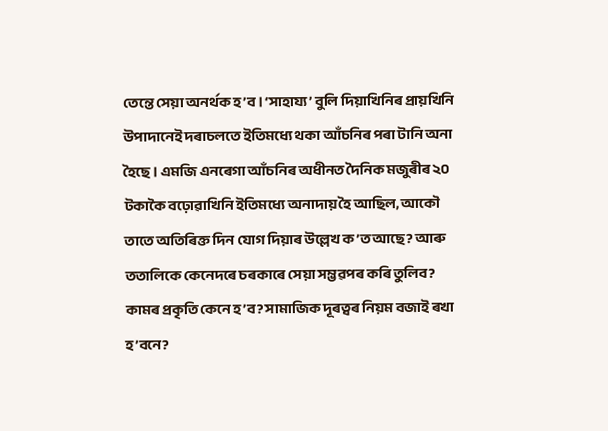তেন্তে সেয়া অনৰ্থক হ’ব। ‘সাহায্য’ বুলি দিয়াখিনিৰ প্ৰায়খিনি উপাদানেই দৰাচলতে ইতিমধ্যে থকা আঁচনিৰ পৰা টানি অনা হৈছে। এমজি এনৰেগা আঁচনিৰ অধীনত দৈনিক মজুৰীৰ ২০ টকাকৈ বঢ়োৱাখিনি ইতিমধ্যে অনাদায় হৈ আছিল, আকৌ তাতে অতিৰিক্ত দিন যোগ দিয়াৰ উল্লেখ ক’ত আছে? আৰু ততালিকে কেনেদৰে চৰকাৰে সেয়া সম্ভৱপৰ কৰি তুলিব? কামৰ প্ৰকৃতি কেনে হ’ব? সামাজিক দূৰত্বৰ নিয়ম বজাই ৰখা হ’বনে?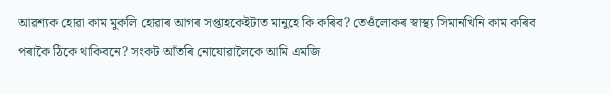আৱশ্যক হোৱা কাম মুকলি হোৱাৰ আগৰ সপ্তাহকেইটাত মানুহে কি কৰিব? তেওঁলোকৰ স্বাস্থ্য সিমানখিনি কাম কৰিব পৰাকৈ ঠিকে থাকিবনে? সংকট আঁতৰি নোযোৱালৈকে আমি এমজি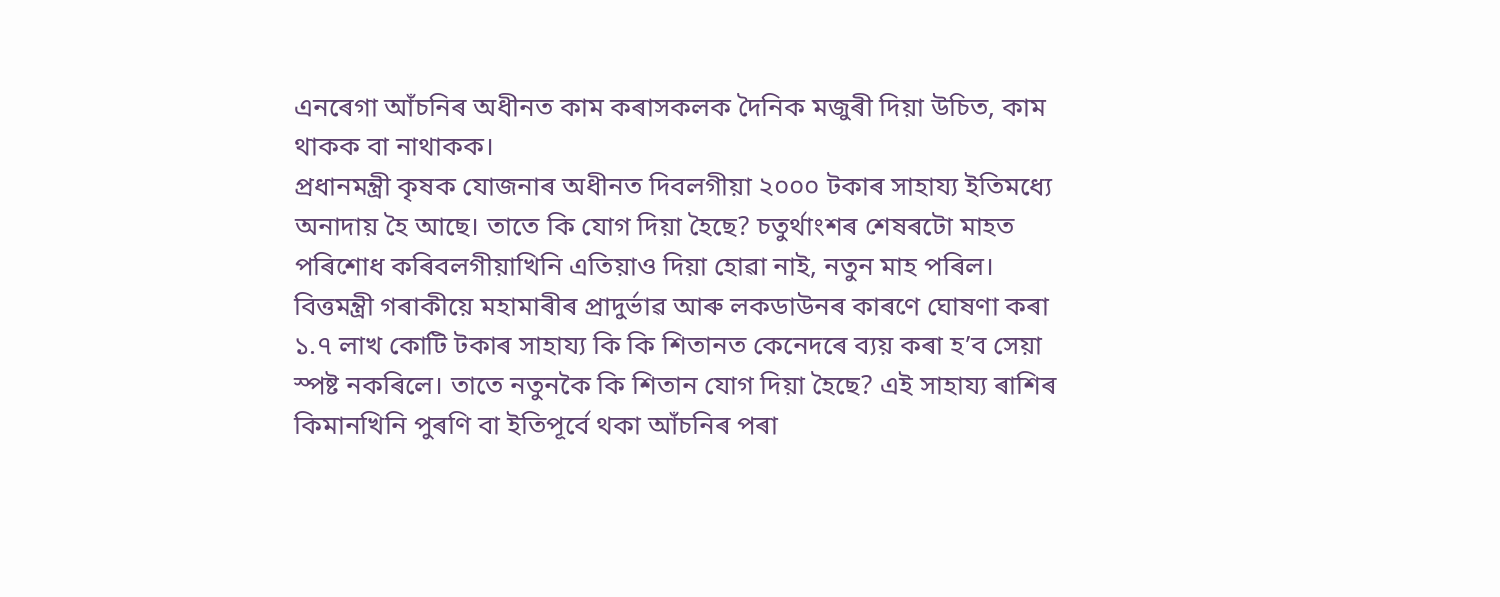এনৰেগা আঁচনিৰ অধীনত কাম কৰাসকলক দৈনিক মজুৰী দিয়া উচিত, কাম থাকক বা নাথাকক।
প্ৰধানমন্ত্ৰী কৃষক যোজনাৰ অধীনত দিবলগীয়া ২০০০ টকাৰ সাহায্য ইতিমধ্যে অনাদায় হৈ আছে। তাতে কি যোগ দিয়া হৈছে? চতুৰ্থাংশৰ শেষৰটো মাহত পৰিশোধ কৰিবলগীয়াখিনি এতিয়াও দিয়া হোৱা নাই, নতুন মাহ পৰিল। বিত্তমন্ত্ৰী গৰাকীয়ে মহামাৰীৰ প্ৰাদুৰ্ভাৱ আৰু লকডাউনৰ কাৰণে ঘোষণা কৰা ১.৭ লাখ কোটি টকাৰ সাহায্য কি কি শিতানত কেনেদৰে ব্যয় কৰা হ’ব সেয়া স্পষ্ট নকৰিলে। তাতে নতুনকৈ কি শিতান যোগ দিয়া হৈছে? এই সাহায্য ৰাশিৰ কিমানখিনি পুৰণি বা ইতিপূৰ্বে থকা আঁচনিৰ পৰা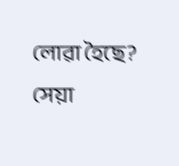লোৱা হৈছে? সেয়া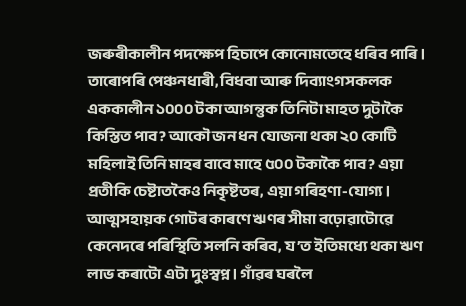জৰুৰীকালীন পদক্ষেপ হিচাপে কোনোমতেহে ধৰিব পাৰি। তাৰোপৰি পেঞ্চনধাৰী, বিধবা আৰু দিব্যাংগসকলক এককালীন ১০০০ টকা আগন্তুক তিনিটা মাহত দুটাকৈ কিস্তিত পাব? আকৌ জন ধন যোজনা থকা ২০ কোটি মহিলাই তিনি মাহৰ বাবে মাহে ৫০০ টকাকৈ পাব? এয়া প্ৰতীকি চেষ্টাতকৈও নিকৃষ্টতৰ, এয়া গৰিহণা-যোগ্য।
আত্মসহায়ক গোটৰ কাৰণে ঋণৰ সীমা বঢ়োৱাটোৱে কেনেদৰে পৰিস্থিতি সলনি কৰিব, য’ত ইতিমধ্যে থকা ঋণ লাভ কৰাটো এটা দুঃস্বপ্ন। গাঁৱৰ ঘৰলৈ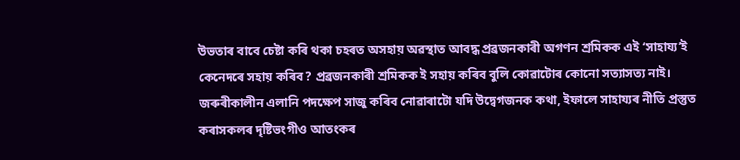উভতাৰ বাবে চেষ্টা কৰি থকা চহৰত অসহায় অৱস্থাত আবদ্ধ প্ৰব্ৰজনকাৰী অগণন শ্ৰমিকক এই ‘সাহায্য’ই কেনেদৰে সহায় কৰিব? প্ৰব্ৰজনকাৰী শ্ৰমিকক ই সহায় কৰিব বুলি কোৱাটোৰ কোনো সত্যাসত্য নাই। জৰুৰীকালীন এলানি পদক্ষেপ সাজু কৰিব নোৱাৰাটো যদি উদ্বেগজনক কথা, ইফালে সাহায্যৰ নীতি প্ৰস্তুত কৰাসকলৰ দৃষ্টিভংগীও আতংকৰ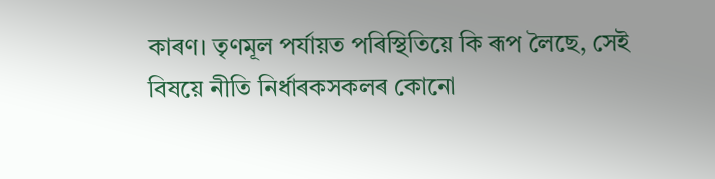কাৰণ। তৃণমূল পৰ্যায়ত পৰিস্থিতিয়ে কি ৰূপ লৈছে, সেই বিষয়ে নীতি নিৰ্ধাৰকসকলৰ কোনো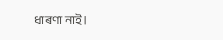ধাৰণা নাই।